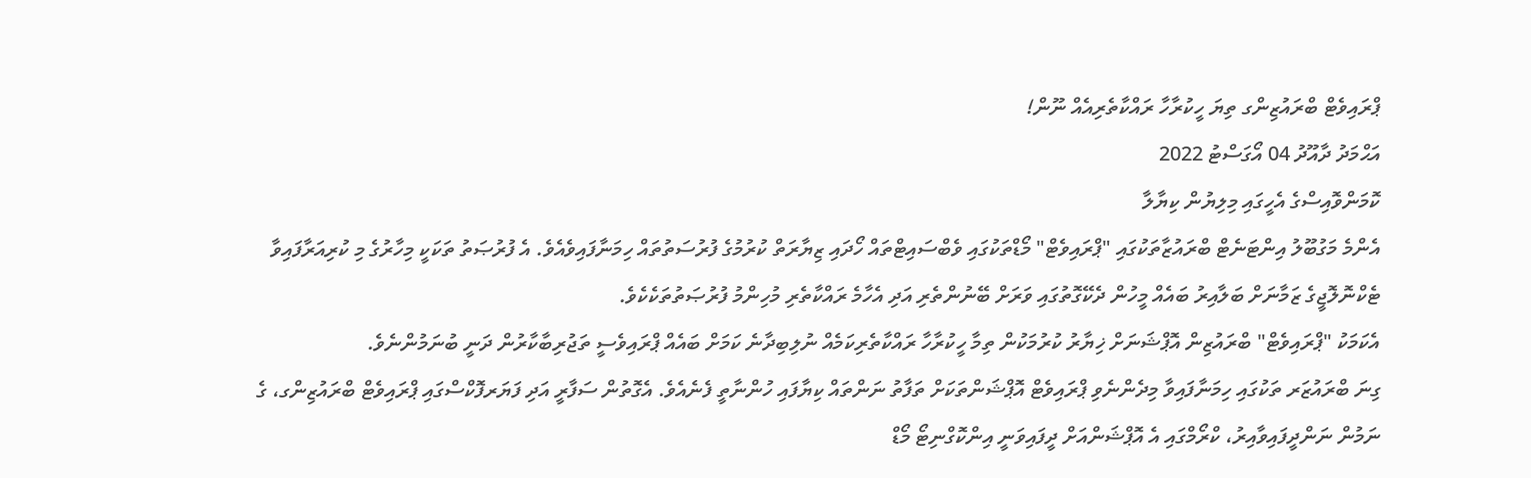ޕްރައިވެޓް ބްރައުޒިންގ ތިޔަ ހީކުރާހާ ރައްކާތެރިއެއް ނޫން!
އަޙްމަދު ދާއޫދު 04 އޯގަސްޓު 2022
ކޮމަންވޮއިސްގެ އެހީގައި މިލިޔުން ކިޔާލާ
އެންމެ މަގުބޫލު އިންޓަނެޓް ބްރައުޒާތަކުގައި "ޕްރައިވެޓް" މޯޑްތަކުގައި ވެބްސައިޓްތައް ހޯދައި ޒިޔާރަތް ކުރުމުގެ ފުރުސަތުތައް ހިމަނާފައިވެއެވެ. އެ ފުރުޞަތު ތަކަކީ މިހާރުގެ މި ކުރިއަރާފައިވާ ޓެކްނޮލޮޖީގެ ޒަމާނަށް ބަލާއިރު ބައެއް މީހުން ދެކޭގޮތުގައި ވަރަށް ބޭނުންތެރި އަދި އެހާމެ ރައްކާތެރި މުހިންމު ފުރުޞަތުތަކެކެވެ.
އެކަމަކު "ޕްރައިވެޓް" ބްރައުޒިން އޮޕްޝަނަށް ޚިޔާރު ކުރުމަކުން ތިމާ ހީކުރާހާ ރައްކާތެރިކަމެއް ނުލިބިދާނެ ކަމަށް ބައެއް ޕްރައިވެސީ ތަޖުރިބާކާރުން ދަނީ ބުނަމުންނެވެ.
ގިނަ ބްރައުޒަރ ތަކުގައި ހިމަނާފައިވާ މިދެންނެވި ޕްރައިވެޓް އޮޕްޝަންތަކަށް ތަފާތު ނަންތައް ކިޔާފައި ހުންނާތީ ފެނެއެވެ. އެގޮތުން ސަފާރީ އަދި ފަޔަރފޮކްސްގައި ޕްރައިވެޓް ބްރައުޒިންގ، ގެ ނަމުން ނަންދީފައިވާއިރު، ކްރޯމްގައި އެ އޮޕްޝަންއަށް ދީފައިވަނީ އިންކޮގްނިޓޯ މޯޑް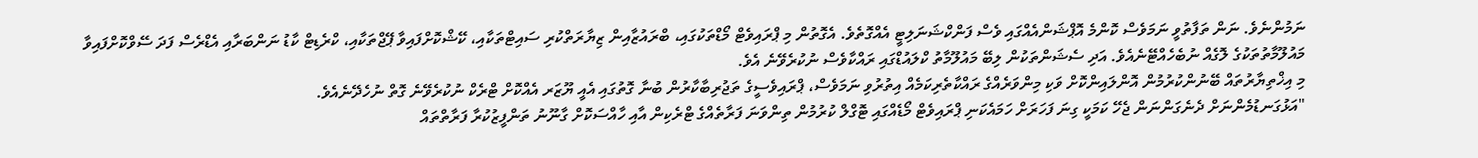ނަމުންނެވެ. ނަން ތަފާތުވީ ނަމަވެސް ކޮންމެ އޮޕްޝަންއެއްގައި ވެސް ފަންކްޝަނަލިޓީ އެއްގޮތެވެ. އެގޮތުން މި ޕްރައިވެޓް މޯޑްތަކުގައި، ބްރައުޒާއިން ޒިޔާރަތްކުރި ސައިޓްތަކާއި، ކޭޝްކޮށްފައިވާ ޕޭޖްތަކާއި، ކްރެޑިޓް ކާޑު ނަންބަރާއި އެޑްރެސް ފަދަ ސޭވްކޮށްފައިވާ މައުލޫމާތުތަކުގެ ލޮގެއް ނުބެހެއްޓޭނެއެވެ. އަދި ސެޝަންތަކުން ލިބޭ މައުލޫމާތު ކްލައުޑްގައި ރައްކާވެސް ނުކުރެވޭނެ އެވެ.
މި އިޚްތިޔާރުތައް ބޭނުންކުރުމުން އޮންލައިންކޮށް ވަކި މިންވަރެއްގެ ރައްކާތެރިކަމެއް އިތުރުވި ނަމަވެސް، ޕްރައިވެސީގެ ތަޖުރިބާކާރުން ބުނާ ގޮތުގައި އެއީ ޔޫޒަރ އެއްކޮށް ޓްރެކް ނުކުރެވޭނެ ގޮތް ނުހެދޭނެއެވެ.
"އަޅުގަނޑުމެންނަށް ދެނެގަންނަން ޖެހޭ ކަމަކީ ގިނަ ފަހަރަށް ހަމައެކަނި ޕްރައިވެޓް މޯޑެއްގައި ޓޮގްލް ކުރުމުން ތިންވަނަ ފަރާތެއްގެ ޓްރެކިން އާއި ހާއްސަކޮށް ގާނޫނު ތަންފީޒުކުރާ ފަރާތްތައް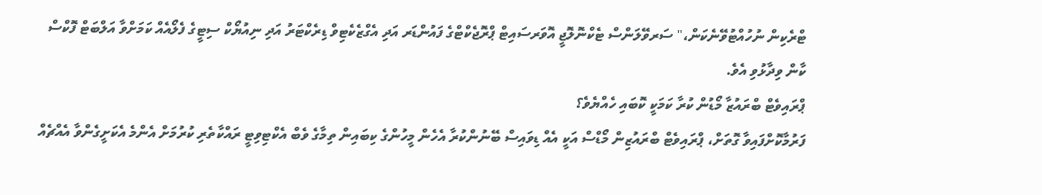ޓްރެކިން ނުހުއްޓުވޭނެކަން،" ސަރވޭލަންސް ޓެކްނޮލޮޖީ އޮވަރސައިޓް ޕްރޮޖެކްޓްގެ ފައުންޑަރ އަދި އެގްޒެކެޓިވް ޑިރެކްޓަރު އަދި ނިއުޔޯކް ސިޓީގެ ފެލޯއެއް ކަމަށްވާ އަލްބަޓް ފޮކްސް ކާން ވިދާޅުވި އެވެ.
ޕްރައިވެޓް ބްރައުޒާ މޯޑުން ކުރާ ކަމަކީ ކޮބައި ހެއްޔެވެ؟
ފަރުމާކޮށްފައިވާ ގޮތަށް، ޕްރައިވެޓް ބްރައުޒިން މޯޑްސް އަކީ އެއް ޑިވައިސް ބޭނުންކުރާ އެހެން މީހުންގެ ކިބައިން ތިމާގެ ވެބް އެކްޓިވިޓީ ރައްކާތެރި ކުރުމަށް އެންމެ އެކަށީގެންވާ އެއްޗެއް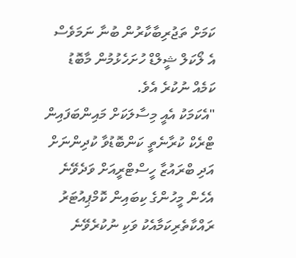ކަމަށް ތަޖުރިބާކާރުން ބުނާ ނަމަވެސް އެ ލޯކަލް ޝީލްޑް ހުށަހެޅުމުން މާބޮޑު ކަމެއް ނުކުރެ އެވެ.
"އެކަމަކު އެއީ މިސާލަކަށް މައިންބަފައިން ޓްރެކް ކުރާނެތީ ކަންބޮޑުވާ ކުދިންނަށް އަދި ބްރައުޒާ ހީސްޓްރީއަށް ވަދެވޭނެ އެހެން މީހުންގެ ކިބައިން ކޮމްޕިއުޓަރު ރައްކާތެރިކަމާއެކު ވަކި ނުކުރެވޭނެ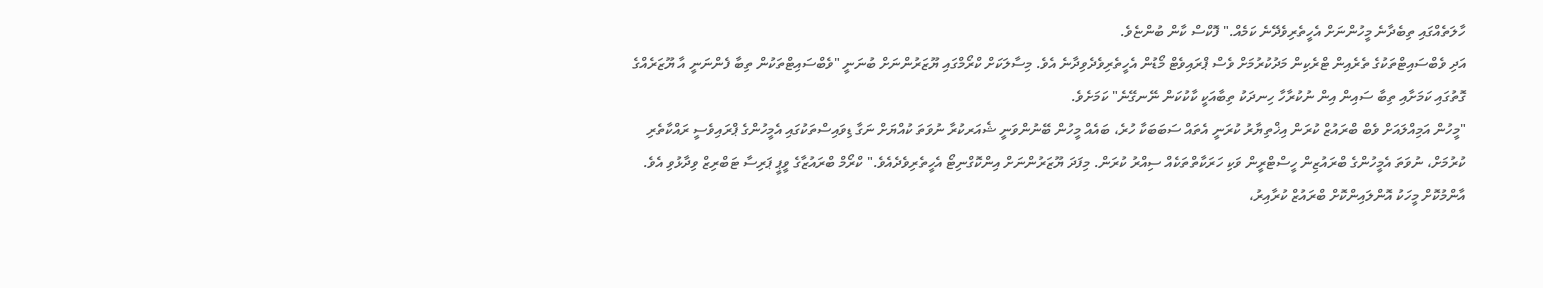ހާލަތެއްގައި ތިބެދާނެ މީހުންނަށް އެހީތެރިވެދޭނެ ކަމެއް." ފޮކްސް ކާން ބުންޏެވެ.
އަދި ވެބްސައިޓްތަކުގެ ތެރެއިން ޓްރެކިން މަދުކުރުމަށް ވެސް ޕްރައިވެޓް މޯޑުން އެހީތެރިވެދެވިދާނެ އެވެ. މިސާލަކަށް ކްރޯމްގައި ޔޫޒަރުންނަށް ބުނަނީ "ވެބްސައިޓްތަކުން ތިބާ ފެންނަނީ އާ ޔޫޒަރެއްގެ ގޮތުގައި ކަމަށާއި ތިބާ ސައިން އިން ނުކުރާހާ ހިނދަކު ތިބާއަކީ ކާކުކަން ނޭނގޭނެ" ކަމަށެވެ.
"މީހުން އަމިއްލައަށް ވެބް ބްރައުޒް ކުރަން އިޚްތިޔާރު ކުރަނީ އެތައް ސަބަބަކާ ހުރެ، ބައެއް މީހުން ބޭނުންވަނީ ޝެއަރކުރާ ނުވަތަ ކުއްޔަށް ނަގާ ޑިވައިސްތަކުގައި އެމީހުންގެ ޕްރައިވެސީ ރައްކާތެރި ކުރުމަށް، ނުވަތަ އެމީހުންގެ ބްރައުޒިން ހީސްޓްރީން ވަކި ހަރަކާތްތަކެއް ސިއްރު ކުރަން. މިފަދަ ޔޫޒަރުންނަށް އިންކޮގްނިޓޯ އެހީތެރިވެދެއެވެ." ކްރޯމް ބްރައުޒާގެ ވީޕީ ޕަރިސާ ޓަބްރިޒް ވިދާޅުވި އެވެ.
އާންމުކޮށް މީހަކު އޮންލައިންކޮށް ބްރައުޒް ކުރާއިރު،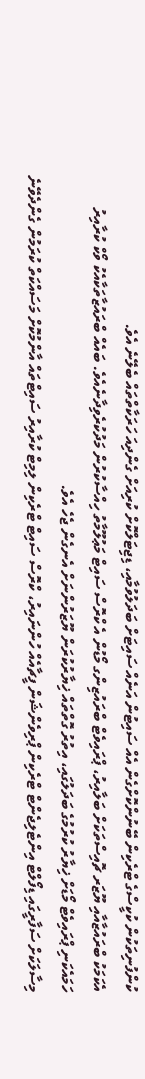ކުންފުނިތަކުން ކުކީސްގެ ޓްރެކިން ބޭނުންކޮށްގެން އެއް ސައިޓުން އަނެއް ސައިޓަށް ބަދަލުވުމާއި، ޑިޖިޓަލްކޮށް ކުރިއަށް ގެންދިއަ ހަރަކާތްތައް ބެލޭނެ އެވެ.
އެކަމަކު ބްރައުޒާއާއި ޔޫޒަރ ޗޮއިސްތަކަށް ބަލާއިރު، ޕްރައިވެޓް ބްރައުޒިންގ މޯޑުން އެ ކްރޮސް ސައިޓް މަޢުލޫމާތު ހިއްސާކުރުން މަދުކުރެވިދާނެއެވެ. ބައެއް ބްރައުޒާތަކާއެކު ވޯކް ކުރާއިރު ހަމައެކަނި ޕްރައިވެޓް މޯޑަށް ޚިޔާރު ކުރުމުގެ ބަދަލުގައި، އިތުރު ގޮތްތައް ޚިޔާރުކުރަން ޔޫޒަރުންނަށް އެނގެން ޖެހެ އެވެ.
މިސާލަކަށް ސަފާރީގައި ޑިފޯލްޓް އިންޓެލިޖެންޓް ޓްރެކިން ޕްރިވެންޝަން ފީޗާއެއް ހުންނައިރު، ކްރޮސް ސައިޓް ޓްރެކިން ލިމިޓް ކުރާއިރު ސައިޓްތައް އާންމުކޮށް މަސައްކަތް ކުރަމުން ގެންދެވޭނެ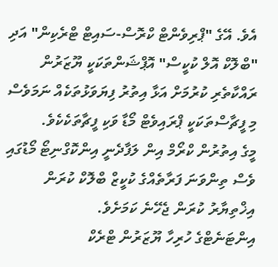އެވެ. އޭގެ "ޕްރިވެންޓް ކްރޮސް-ސައިޓް ޓްރެކިން" އަދި "ބްލޮކް އޮލް ކުކީސް" އޮޕްޝަންތަކަކީ ޔޫޒަރުން ރައްކާތެރި ކުރުމަށް އަޅާ އިތުރު ފިޔަވަޅުތަކެއް ނަމަވެސް މި ފީޗާސްތަކަކީ ޕްރައިވެޓް މޯޑާ ވަކި ފީޗާތަކެކެވެ.
މީގެ އިތުރުން ކްރޯމް އިން ލަފާދެނީ އިންކޮގްނިޓޯ މޯޑުގައި ވެސް ތިންވަނަ ފަރާތެއްގެ ކުކީޒް ބްލޮކް ކުރަން އިޚްތިޔާރު ކުރަން ޖެހޭނެ ކަމަށެވެ.
އިންޓަނެޓްގެ ހުރިހާ ޔޫޒަރުން ޓްރެކް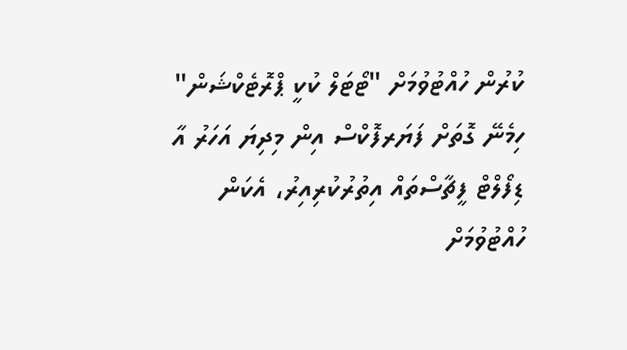ކުރުން ހުއްޓުވުމަށް "ޓޯޓަލް ކުކީ ޕްރޮޓެކްޝަން" ހިމެނޭ ގޮތަށް ފަޔަރފޮކްސް އިން މިދިޔަ އަހަރު އާ ޑިފޯލްޓް ފީޗާސްތައް އިތުރުކުރިއިރު، އެކަން ހުއްޓުވުމަށް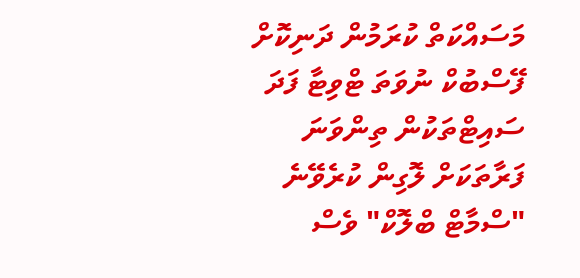މަސައްކަތް ކުރަމުން ދަނިކޮށް ފޭސްބުކް ނުވަތަ ޓްވިޓާ ފަދަ ސައިޓްތަކުން ތިންވަނަ ފަރާތަކަށް ލޮގިން ކުރެވޭނެ "ސްމާޓް ބްލޮކް" ވެސް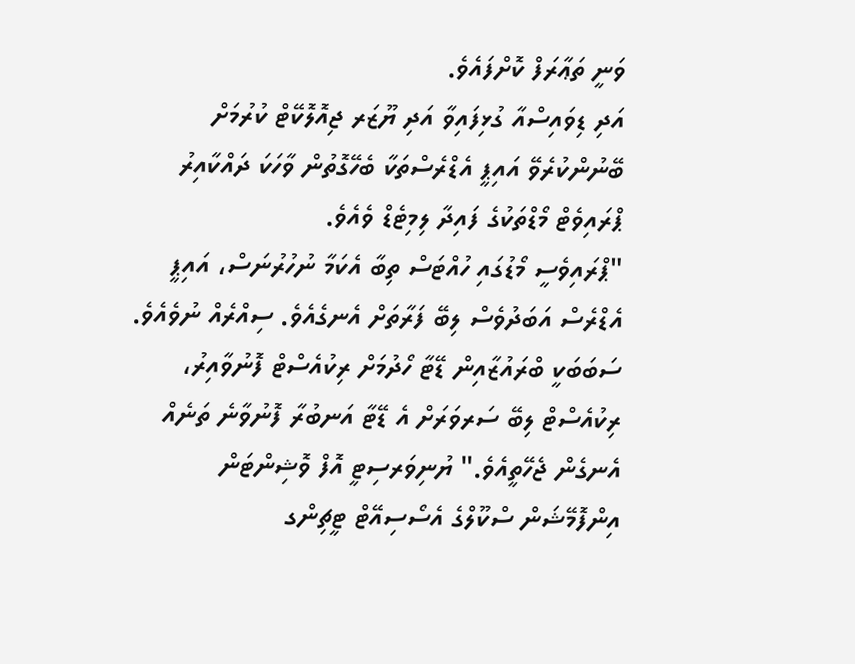ވަނީ ތަޢާރަފް ކޮށްފައެވެ.
އަދި ޑިވައިސްއާ ގުޅިފައިވާ އަދި ޔޫޒަރ ޖިއޮލޮކޭޓް ކުރުމަށް ބޭނުންކުރެވޭ އައިޕީ އެޑްރެސްތަކާ ބެހޭގޮތުން ވާހަކަ ދައްކާއިރު ޕްރައިވެޓް މޯޑްތަކުގެ ފައިދާ ލިމިޓެޑް ވެއެވެ.
"ޕްރައިވެސީ މޯޑުގައި ހުއްޓަސް ތިބާ އެކަމާ ނުހުރުނަސް، އައިޕީ އެޑްރެސް އަބަދުވެސް ލިބޭ ފަރާތަށް އެނގެއެވެ. ސިއްރެއް ނުވެއެވެ. ސަބަބަކީ ބްރައުޒާއިން ޑޭޓާ ހޯދުމަށް ރިކުއެސްޓް ފޮނުވާއިރު، ރިކުއެސްޓް ލިބޭ ސަރވަރަށް އެ ޑޭޓާ އަނބުރާ ފޮނުވާނެ ތަނެއް އެނގެން ޖެހޭތީއެވެ." ޔުނިވަރސިޓީ އޮފް ވޮޝިންޓަން އިންފޮމޭޝަން ސްކޫލްގެ އެސޯސިއޭޓް ޓީޗިންގ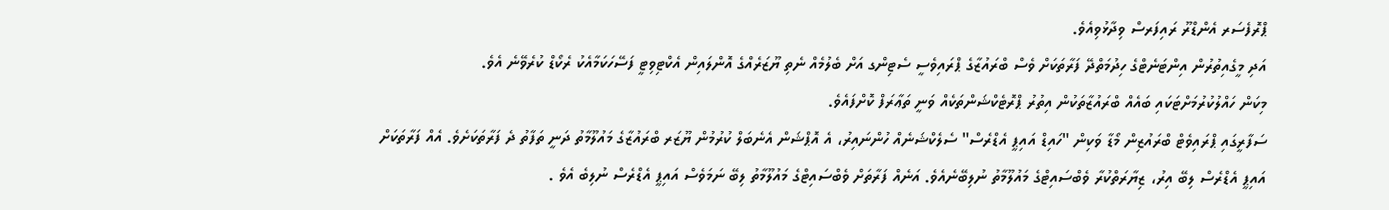ޕްރޮފެސަރ އެންޑްރޫ ރައިފަރސް ވިދާޅުވިއެވެ.
އަދި މީގެއިތުރުން އިންޓަނެޓްގެ ހިދުމަތްދޭ ފަރާތަކަށް ވެސް ބްރައުޒާގެ ޕްރައިވެސީ ސެޓިންގ އަށް ބެލުމެއް ނެތި ޔޫޒަރެއްގެ އޮންލައިން އެކްޓިވިޓީ ފަސޭހަކަމާއެކު ރެކޯޑް ކުރެވޭނެ އެވެ.
މިކަން ހައްލުކުރުމަށްޓަކައި ބައެއް ބްރައުޒާތަކުން އިތުރު ޕްރޮޓެކްޝަންތަކެއް ވަނީ ތަޢާރަފް ކޮށްފައެވެ.
ސަފާރީގައި ޕްރައިވެޓް ބްރައުޒިން މޯޑާ ވަކިން "ހައިޑް އައިޕީ އެޑްރެސް" ސެލެކްޝަނެއް ހުންނައިރު، އެ އޮޕްޝަން އެނެބަލް ކުރުމުން ޔޫޒަރ ބްރައުޒާގެ މައުލޫމާތު ދަނީ ތަފާތު ދެ ފަރާތަކަށެވެ. އެއް ފަރާތަކަށް އައިޕީ އެޑްރެސް ލިބޭ އިރު، ޒިޔާރަތްކުރާ ވެބްސައިޓްގެ މައުލޫމާތު ނުލިބޭނެއެވެ. އަނެއް ފަރާތަށް ވެބްސައިޓްގެ މައުލޫމާތު ލިބޭ ނަމަވެސް އައިޕީ އެޑްރެސް ނުލިބެ އެވެ .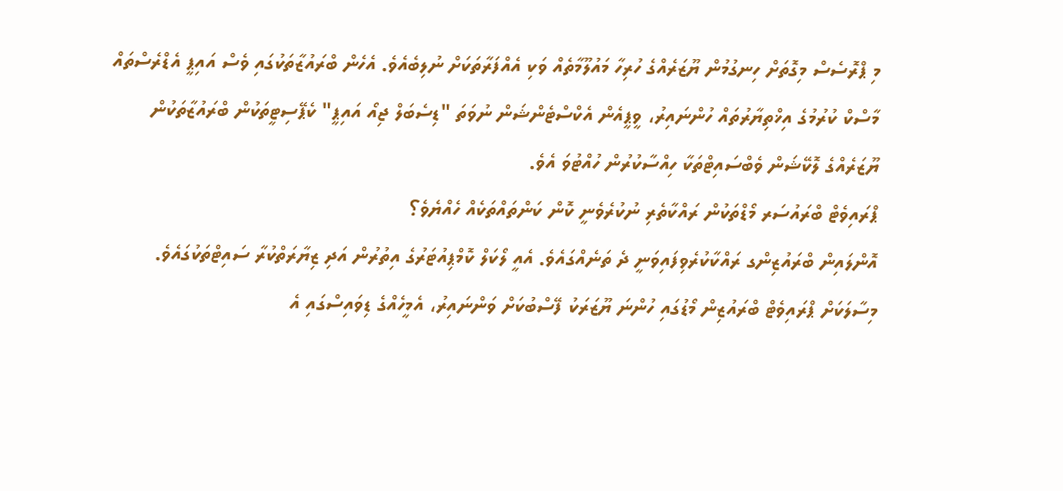މި ޕްރޮސެސް މިގޮތަށް ހިނގުމުން ޔޫޒަރެއްގެ ހުރިހާ މައުލޫމާތެއް ވަކި އެއްފަރާތަކަށް ނުލިބެއެވެ. އެހެން ބްރައުޒާތަކުގައި ވެސް އައިޕީ އެޑްރެސްތައް މާސްކް ކުރުމުގެ އިޚްތިޔާރުތައް ހުންނައިރު، ވީޕީއެން އެކްސްޓެންޝަން ނުވަތަ "ޑިސެބަލް ޖިއޯ އައިޕީ" ކެޕޭސިޓީތަކުން ބްރައުޒާތަކުން ޔޫޒަރެއްގެ ލޮކޭޝަން ވެބްސައިޓްތަކާ ހިއްސާކުރުން ހުއްޓުވަ އެވެ.
ޕްރައިވެޓް ބްރައުސަރ މޯޑްތަކުން ރައްކާތެރި ނުކުރެވެނީ ކޮން ކަންތައްތަކެއް ހެއްޔެވެ؟
އޮންލައިން ބްރައުޒިންގ ރައްކާކުރެވިފައިވަނީ ދެ ތަނެއްގައެވެ. އެއީ ލޯކަލް ކޮމްޕިއުޓަރުގެ އިތުރުން އަދި ޒިޔާރަތްކުރާ ސައިޓްތަކުގައެވެ. މިސާލަކަށް ޕްރައިވެޓް ބްރައުޒިން މޯޑުގައި ހުންނަ ޔޫޒަރަކު ފޭސްބުކަށް ވަންނައިރު، އެމީހެއްގެ ޑިވައިސްގައި އެ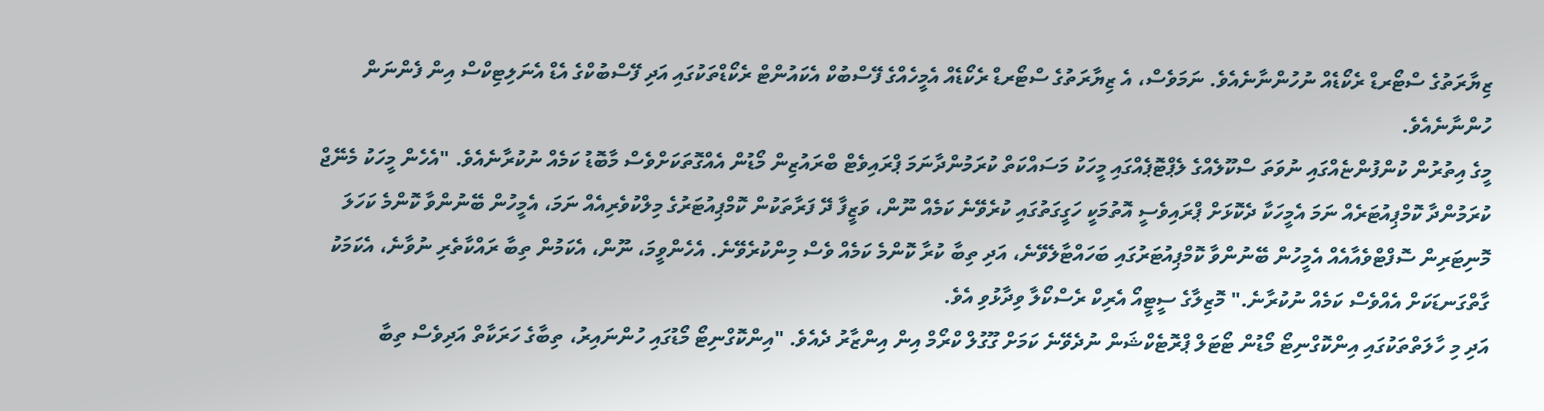ޒިޔާރަތުގެ ސްޓޯރޑް ރެކޯޑެއް ނުހުންނާނެއެވެ. ނަމަވެސް، އެ ޒިޔާރަތުގެ ސްޓޯރޑް ރެކޯޑެއް އެމީހެއްގެ ފޭސްބުކް އެކައުންޓް ރެކޯޑްތަކުގައި އަދި ފޭސްބުކްގެ އެޑް އެނަލިޓިކްސް އިން ފެންނަން ހުންނާނެއެވެ.
މީގެ އިތުރުން ކުންފުންޏެއްގައި ނުވަތަ ސްކޫލެއްގެ ލެޕްޓޮޕެއްގައި މީހަކު މަސައްކަތް ކުރަމުންދާނަމަ ޕްރައިވެޓް ބްރައުޒިން މޯޑުން އެއްގޮތަކަށްވެސް މާބޮޑު ކަމެއް ނުކުރާނެއެވެ. "އެހެން މީހަކު މެނޭޖް ކުރަމުންދާ ކޮމްޕިއުޓަރެއް ނަމަ އެމީހަކާ ދެކޮޅަށް ޕްރައިވެސީ އޮތުމަކީ ހަގީގަތުގައި ކުރެވޭނެ ކަމެއް ނޫން، ވަޒީފާ ދޭ ފަރާތަކުން ކޮމްޕިއުޓަރުގެ މިލްކުވެރިއެއް ނަމަ، އެމީހުން ބޭނުންވާ ކޮންމެ ކަހަލަ މޮނިޓަރިން ސޮފްޓްވެއާއެއް އެމީހުން ބޭނުންވާ ކޮމްޕިއުޓަރުގައި ބަހައްޓާލެވޭނެ، އަދި ތިބާ ކުރާ ކޮންމެ ކަމެއް ވެސް މިންކުރެވޭނެ. އެހެންވީމަ، ނޫން، އެކަމުން ތިބާ ރައްކާތެރި ނުވާނެ، އެކަމަކު ގާތްގަނޑަކަށް އެއްވެސް ކަމެއް ނުކުރާނެ." މޮޒިލާގެ ސީޓީއޯ އެރިކް ރެސްކޯލާ ވިދާޅުވި އެވެ.
އަދި މި ހާލަތްތަކުގައި އިންކޮގްނިޓޯ މޯޑުން ޓޯޓަލް ޕްރޮޓެކްޝަން ނުދެވޭނެ ކަމަށް ގޫގުލް ކްރޯމް އިން އިންޒާރު ދެއެވެ. "އިންކޮގްނިޓޯ މޯޑުގައި ހުންނައިރު، ތިބާގެ ހަރަކާތް އަދިވެސް ތިބާ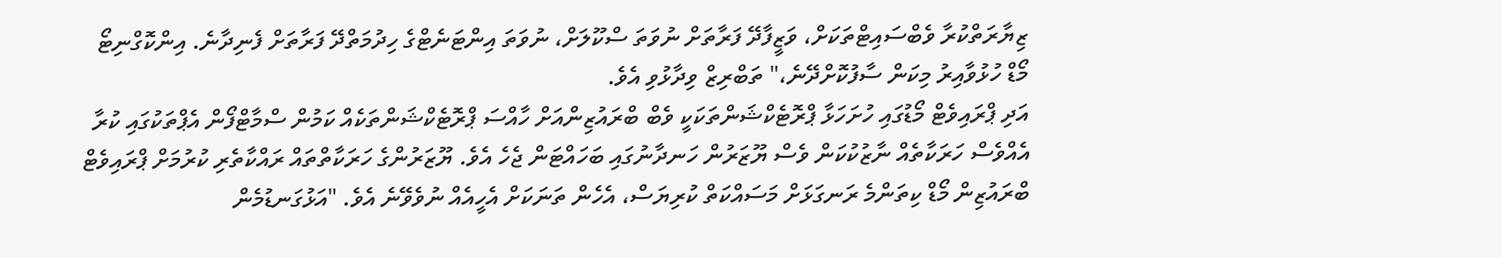ޒިޔާރަތްކުރާ ވެބްސައިޓްތަކަށް، ވަޒީފާދޭ ފަރާތަށް ނުވަތަ ސްކޫލަށް، ނުވަތަ އިންޓަނެޓްގެ ހިދުމަތްދޭ ފަރާތަށް ފެނިދާނެ. އިންކޮގްނިޓޯ މޯޑް ހުޅުވާއިރު މިކަން ސާފުކޮށްދޭނެ،" ތަބްރިޒް ވިދާޅުވި އެވެ.
އަދި ޕްރައިވެޓް މޯޑުގައި ހުށަހަޅާ ޕްރޮޓެކްޝަންތަކަކީ ވެބް ބްރައުޒިންއަށް ހާއްސަ ޕްރޮޓެކްޝަންތަކެއް ކަމުން ސްމާޓްފޯން އެޕްތަކުގައި ކުރާ އެއްވެސް ހަރަކާތެއް ނާޒުކުކަން ވެސް ޔޫޒަރުން ހަނދާނުގައި ބަހައްޓަން ޖެހެ އެވެ. ޔޫޒަރުންގެ ހަރަކާތްތައް ރައްކާތެރި ކުރުމަށް ޕްރައިވެޓް ބްރައުޒިން މޯޑް ކިތަންމެ ރަނގަޅަށް މަސައްކަތް ކުރިޔަސް، އެހެން ތަނަކަށް އެހީއެއް ނުވެވޭނެ އެވެ. "އަޅުގަނޑުމެން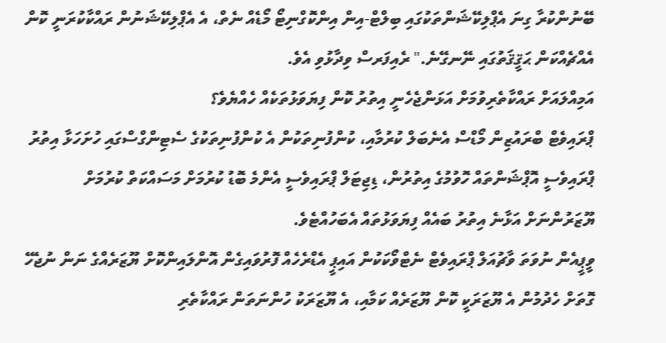ބޭނުންކުރާ ގިނަ އެޕްލިކޭޝަންތަކުގައި ބިލްޓް-އިން އިންކޮގްނިޓޯ މޯޑެއް ނެތް، އެ އެޕްލިކޭޝަނުން ރައްކާކުރަނީ ކޮން އެއްޗެއްކަން ޙަޤީޤަތުގައި ނޭނގޭނެ." ރެއިފަރސް ވިދާޅުވި އެވެ.
އަމިއްލައަށް ރައްކާތެރިވުމަށް އަޅަންޖެހެނީ އިތުރު ކޮން ފިޔަވަޅުތަކެއް ހެއްޔެވެ؟
ޕްރައިވެޓް ބްރައުޒިން މޯޑްސް އެނެބަލް ކުރުމާއި، ކުންފުނިތަކުން އެ ކުންފުނިތަކުގެ ސެޓިންގްސްގައި ހުށަހަޅާ އިތުރު ޕްރައިވެސީ އޮޕްޝަންތައް ހޮވުމުގެ އިތުރުން، ޑިޖިޓަލް ޕްރައިވެސީ އެންމެ ބޮޑު ކުރުމަށް މަސައްކަތް ކުރުމަށް ޔޫޒަރުންނަށް އަޅާނެ އިތުރު ބައެއް ފިޔަވަޅުތައް އެބަހުއްޓެވެ.
ވީޕީއެން ނުވަތަ ވާޗުއަލް ޕްރައިވެޓް ނެޓްވޯކަކުން އައިޕީ އެޑްރެހެއް ފޮރުވައިގެން އޮންލައިންކޮށް ޔޫޒަރެއްގެ ނަން ނުޖެހޭ ގޮތަށް ހެދުމުން އެ ޔޫޒަރަކީ ކޮން ޔޫޒަރެއް ކަމާއި، އެ ޔޫޒަރަކު ހުންނަތަން ރައްކާތެރި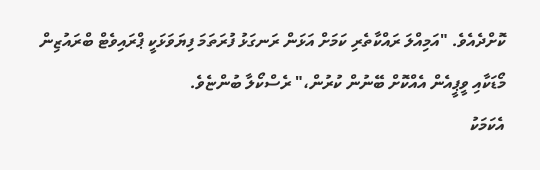ކޮށްދެއެވެ. "އަމިއްލަ ރައްކާތެރި ކަމަށް އަޅަން ރަނގަޅު ފުރަތަމަ ފިޔަވަޅަކީ ޕްރައިވެޓް ބްރައުޒިން މޯޑަކާއި ވީޕީއެން އެއްކޮށް ބޭނުން ކުރުން،" ރެސްކޯލާ ބުންޏެވެ.
އެކަމަކު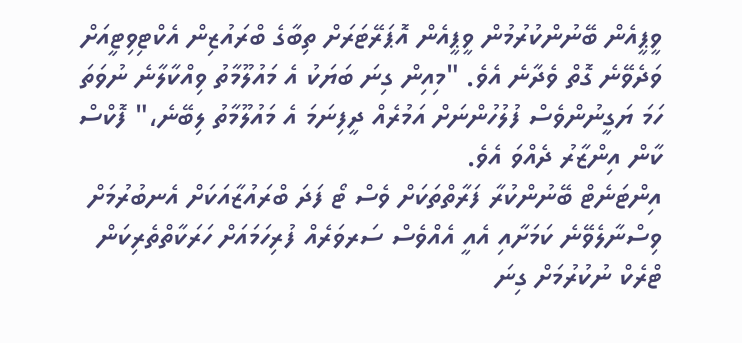ވީޕީއެން ބޭނުންކުރުމުން ވީޕީއެން އޮޕަރޭޓަރަށް ތިބާގެ ބްރައުޒިން އެކްޓިވިޓީއަށް ވަދެވޭނެ ގޮތް ވެދާނެ އެވެ. "މިއިން ގިނަ ބަޔަކު އެ މައުލޫމާތު ވިއްކާލާނެ ނުވަތަ ހަމަ ޔަގީނުންވެސް ފުލުހުންނަށް އަމުރެއް ދީފިނަމަ އެ މައުލޫމާތު ލިބޭނެ،" ފޮކްސް ކާން އިންޒާރު ދެއްވަ އެވެ.
އިންޓަނެޓް ބޭނުންކުރާ ފަރާތްތަކަށް ވެސް ޓޯ ފަދަ ބްރައުޒާއަކަށް އެނބުރުމަށް ވިސްނާލެވޭނެ ކަމަށާއި އެއީ އެއްވެސް ސަރވަރެއް ފުރިހަމައަށް ހަރަކާތްތެރިކަން ޓްރެކް ނުކުރުމަށް ގިނަ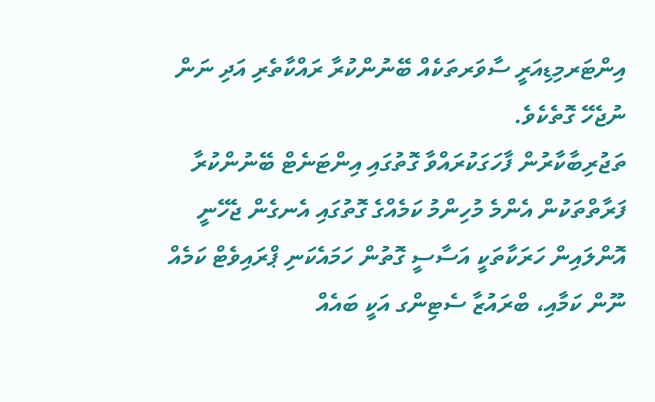އިންޓަރމިޑިއަރީ ސާވަރތަކެއް ބޭނުންކުރާ ރައްކާތެރި އަދި ނަން ނުޖެހޭ ގޮތެކެވެ.
ތަޖުރިބާކާރުން ފާހަގަކުރައްވާ ގޮތުގައި އިންޓަނެޓް ބޭނުންކުރާ ފަރާތްތަކުން އެންމެ މުހިންމު ކަމެއްގެ ގޮތުގައި އެނގެން ޖެހޭނީ އޮންލައިން ހަރަކާތަކީ އަސާސީ ގޮތުން ހަމައެކަނި ޕްރައިވެޓް ކަމެއް ނޫން ކަމާއި، ބްރައުޒާ ސެޓިންގ އަކީ ބައެއް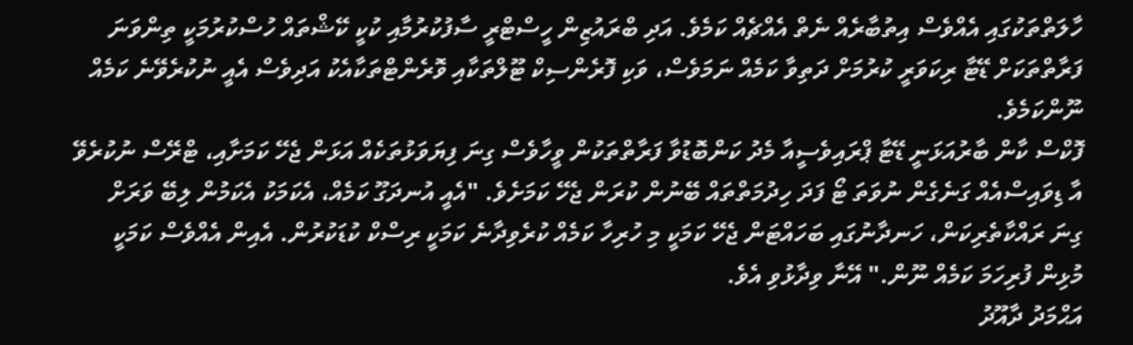ހާލަތްތަކުގައި އެއްވެސް އިތުބާރެއް ނެތް އެއްޗެއް ކަމެވެ. އަދި ބްރައުޒިން ހީސްޓްރީ ސާފުކުރުމާއި ކުކީ ކޭޝްތައް ހުސްކުރުމަކީ ތިންވަނަ ފަރާތްތަކަށް ޑޭޓާ ރިކަވަރީ ކުރުމަށް ދަތިވާ ކަމެއް ނަމަވެސް، ވަކި ފޮރެންސިކް ޓޫލްތަކާއި ވޮރެންޓްތަކާއެކު އަދިވެސް އެއީ ނުކުރެވޭނެ ކަމެއް ނޫންކަމެވެ.
ފޮކްސް ކާން ބާރުއަޅަނީ ޑޭޓާ ޕްރައިވެސީއާ މެދު ކަންބޮޑުވާ ފަރާތްތަކުން ވީހާވެސް ގިނަ ފިޔަވަޅުތަކެއް އަޅަން ޖެހޭ ކަމަށާއި، ޓްރޭސް ނުކުރެވޭ އާ ޑިވައިސްއެއް ގަނެގެން ނުވަތަ ޓޯ ފަދަ ހިދުމަތްތައް ބޭނުން ކުރަން ޖެހޭ ކަމަށެވެ. "އެއީ އުނދަގޫ ކަމެއް، އެކަމަކު އެކަމުން ލިބޭ ވަރަށް ގިނަ ރައްކާތެރިކަން، ހަނދާނުގައި ބަހައްޓަން ޖެހޭ ކަމަކީ މި ހުރިހާ ކަމެއް ކުރެވިދާނެ ކަމަކީ ރިސްކް ކުޑަކުރުން. އެއިން އެއްވެސް ކަމަކީ މުޅިން ފުރިހަމަ ކަމެއް ނޫން." އޭނާ ވިދާޅުވި އެވެ.
އަޙްމަދު ދާއޫދު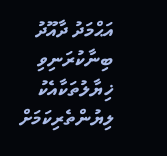އަޙްމަދު ދާއޫދު
ބިނާކުރަނިވި ޚިޔާލުތަކާއެކު ލިޔުންތެރިކަމަށް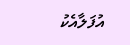އުފަލާއެކު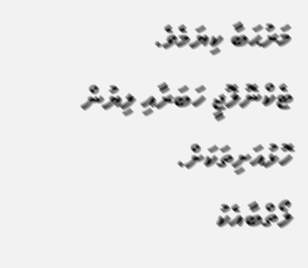މަރުޙަބާ ކިޔަމެވެ.
ޓެކްނޮލޮޖީ ހަބަރާއި ލިޔުން ހޮޅުއަށިތަކަށް.
ލޯތްބާއެކު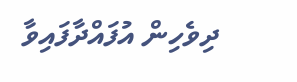ދިވެހިން އުފައްދާފައިވާ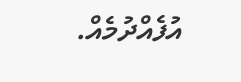އުފެއްދުމެއް.